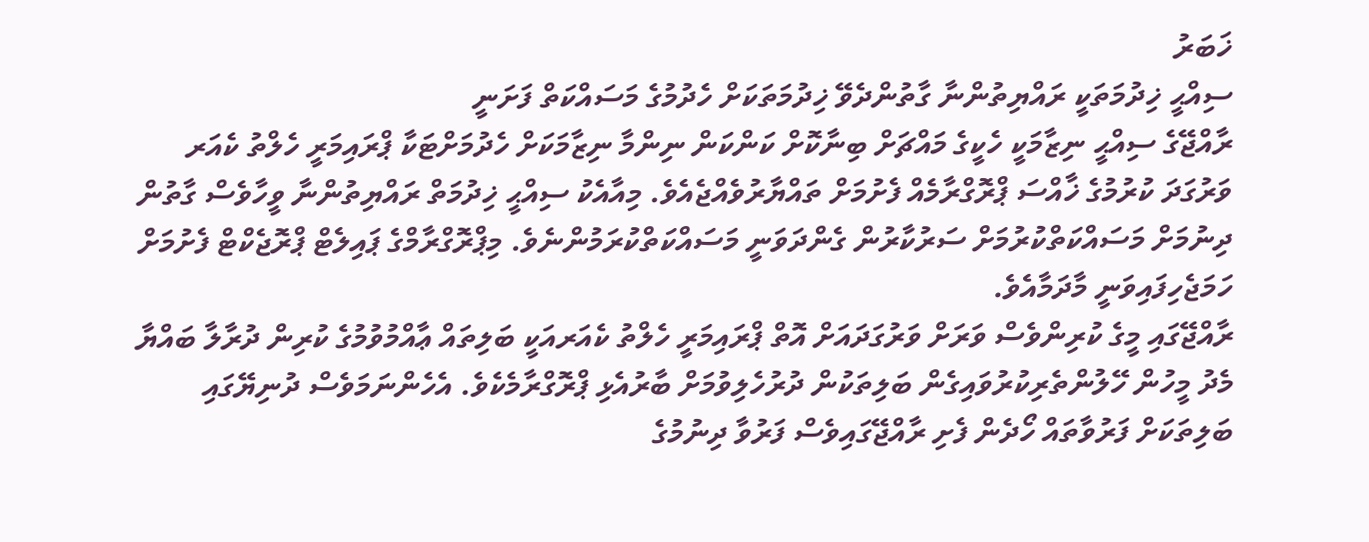ޚަބަރު
ސިއްޙީ ޚިދުމަތަކީ ރައްޔިތުންނާ ގާތުންދެވޭ ޚިދުމަތަކަށް ހެދުމުގެ މަސައްކަތް ފަށަނީ
ރާއްޖޭގެ ސިއްޙީ ނިޒާމަކީ ހެކީގެ މައްޗަށް ބިނާކޮށް ކަންކަން ނިންމާ ނިޒާމަކަށް ހެދުމަށްޓަކާ ޕްރައިމަރީ ހެލްތު ކެއަރ ވަރުގަދަ ކުރުމުގެ ޚާއްސަ ޕްރޮގްރާމެއް ފެށުމަށް ތައްޔާރުވެއްޖެއެވެ. މިއާއެކު ސިއްޙީ ޚިދުމަތް ރައްޔިތުންނާ ވީހާވެސް ގާތުން ދިނުމަށް މަސައްކަތްކުރުމަށް ސަރުކާރުން ގެންދަވަނީ މަސައްކަތްކުރަމުންނެވެ. މިޕްރޮގްރާމްގެ ޕައިލެޓް ޕްރޮޖެކްޓް ފެށުމަށް ހަމަޖެހިފައިވަނީ މާދަމާއެވެ.
ރާއްޖޭގައި މީގެ ކުރިންވެސް ވަރަށް ވަރުގަދައަށް އޮތް ޕްރައިމަރީ ހެލްތު ކެއަރއަކީ ބަލިތައް ޢާއްމުވުމުގެ ކުރިން ދުރާލާ ބައްޔާ މެދު މީހުން ހޭލުންތެރިކުރުވައިގެން ބަލިތަކުން ދުރުހެލިވުމަށް ބާރުއެޅި ޕްރޮގްރާމެކެވެ. އެހެންނަމަވެސް ދުނިޔޭގައި ބަލިތަކަށް ފަރުވާތައް ހޯދެން ފެށި ރާއްޖޭގައިވެސް ފަރުވާ ދިނުމުގެ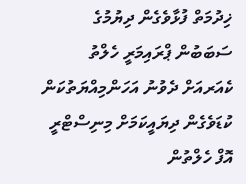ޚިދުމަތް ފުޅާވެގެން ދިޔުމުގެ ސަބަބުން ޕްރައިމަރީ ހެލްތު ކެއަރއަށް ދެވުނު އަހަންމިއްޔަތުކަން ކުޑަވެގެން ދިޔައީކަމަށް މިނިސްޓްރީ އޮފް ހެލްތުން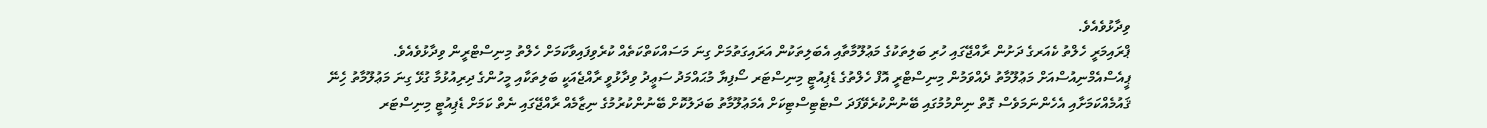ވިދާޅުވެއެވެ.
ޕްރައިމަރީ ހެލްތު ކެއަރގެ ދަށުން ރާއްޖޭގައި ހުރި ބަލިތަކުގެ މަޢުލޫމާތާއި އެބަލިތަކުން އަރައިގަތުމަށް ގިނަ މަސައްކަތްކަތެއް ކުރެވިފައިވާކަމަށް ހެލްތު މިނިސްޓްރީން ވިދާޅުވެއެވެ. ޕީއެސްއެމްނިއުސްއަށް މަޢުލޫމާތު ދެއްވަމުން މިނިސްޓްރީ އޮފް ހެލްތުގެ ޑެޕިއުޓީ މިނިސްޓަރ ސޯފިޔާ މުޙައްމަދު ސަޢީދު ވިދާޅުވީ ރާއްޖެއަކީ ބަލިތަކާއި މީހުންގެ ދިރިއުޅުމާ ގުޅޭ ގިނަ މަޢުލޫމާތު ހިެނޭ ޤައުމެއްކަމަށާއި އެހެންނަމަވެސް ގޮތް ނިންމުމުގައި ބޭނުންކުރެވޭފަދަ ސްޓެޓިސްޓިކަށް އެމަޢުލޫމާތު ބަދަލުކޮށް ބޭނުންކުރުމުގެ ނިޒާމެއް ރާއްޖޭގައި ނެތް ކަމަށް ޑެޕިއުޓީ މިނިސްޓަރ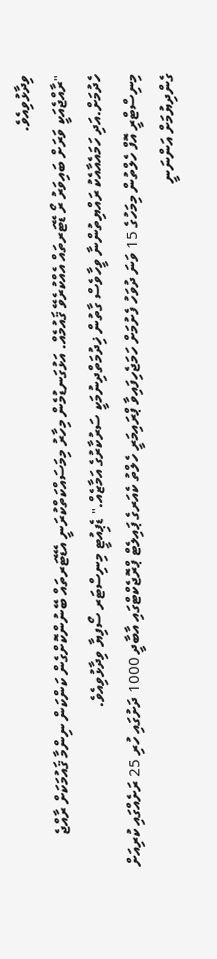ވިދާޅުވިއެވެ.
"ރާއްޖެއަކީ ވަރަށް ބައިވަރު ރޯ ޑޭޓަރތައް އެއްކުރެވޭ ޤައުމެއް. އަޅުގަނޑުމެން މިހާރު މިމަސައްކަތްކުރަނީ އެޑޭޓަރތައް ބޭނުންކޮށްގެން ކަންކަން ނިންމާ ޤައުމަކަށް ރާއްޖެ ހެދުމަށް.އަދި ހަމައެއާއެކު ރައްޔިތުންނާ ވީހާވެސް ގާތުން ޚިދުމަތްދިނުމަކީ ސަރުކާރުގެ އަމާޒެއް." ޑެޕިއުޓީ މިނިސްޓަރ ސޯފިޔާ ވިދާޅުވިއެވެ.
މިނިސްޓްރީ އޮފް ހެލްތުން މިމަހުގެ 15 ވަނަ ދުވަހު ފެށުމަށް ހަމަޖެހިފައިވާ ޕްރައިމަރީ ހެލްތު ކެއަރގެ ޕައިލެޓް ޕްރޮޖެކްޓްގައި އާބާދީ 1000 ދަށުގައި ހުރި 25 ރަށެއްގައި ކުރިއަށް ގެންދިޔުމަށް އަންނަނީ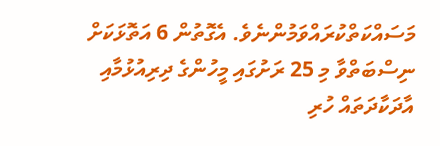މަސައްކަތްކުރައްވަމުންނެވެ. އެގޮތުން 6 އަތޮޅަކަށް ނިސްބަތްވާ މި 25 ރަށުގައި މީހުންގެ ދިރިއުޅުމާއި އާދަކާދަތައް ހުރި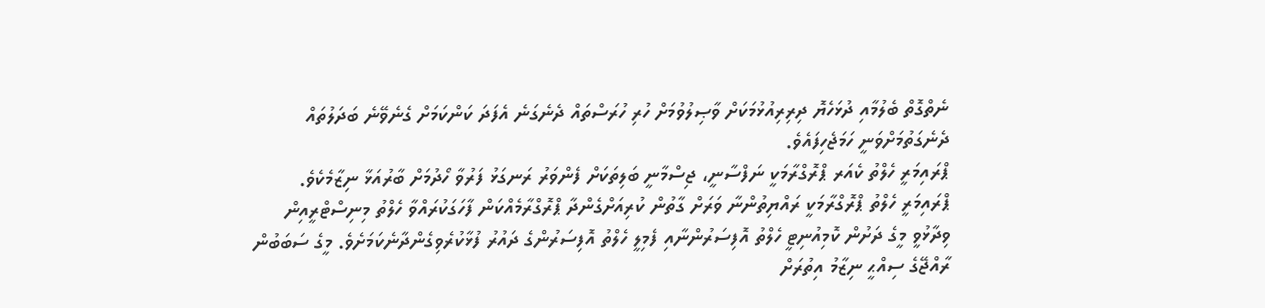ނެތްގޮތް ބެލުމާއި ދުޅަހެޔޮ ދިރިރިއުޅުމަކަށް ވާޞިލުވުމަށް ހުރި ހުރަސްތައް ދެނެގަނެ އެފަދަ ކަންކަމަށް ގެނެވޭނެ ބަދަލުތައް ދެނެގަތުމަށްވަނީ ހަމަޖެހިފައެވެ.
ޕްރައިމަރީ ހެލްތު ކެއަރ ޕްރޮގްރާމަކީ ނަފްސާނީ، ޖިސްމާނީ ބަލިތަކަށް ފެންވަރު ރަނގަޅު ފަރުވާ ހޯދުމަށް ބާރުއަޅާ ނިޒާމެކެވެ. ޕްރައިމަރީ ހެލްތު ޕްރޮގްރާމަކީ ރައްޔިތުންނާ ވަރަށް ގާތުން ކުރިއަށްގެންދާ ޕްރޮގްރާމެއްކަން ފާހަގަކުރައްވާ ހެލްތު މިނިސްޓްރީއިން ވިދާޅުވީ މީގެ ދަށުން ކޮމިއުނިޓީ ހެލްތު އޮފިސަރުންނާއި ފެމިލީ ހެލްތު އޮފިސަރުންގެ ދައުރު ފުޅާކުރެވިގެންދާނެކަމަށެވެ. މީގެ ސަބަބުން ރާއްޖޭގެ ސިއްޙީ ނިޒާމު އިތުރަށް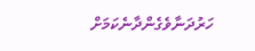ހަރުދަނާވެގެންދާނެކަމަށް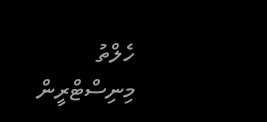ހެލްތު މިނިސްޓްރީން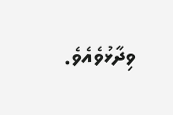ވިދާޅުވެއެވެ.